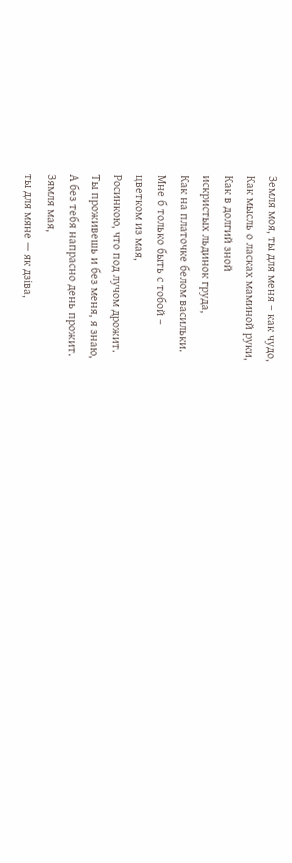Земля моя, ты для меня – как чудо,
Как мысль о ласках маминой руки,
Как в долгий зной
искристых льдинок груда,
Как на платочке белом васильки.
Мне б только быть с тобой –
цветком из мая,
Росинкою, что под лучом дрожит.
Ты проживешь и без меня, я знаю,
А без тебя напрасно день прожит.
Зямля мая,
ты для мяне — як дзіва,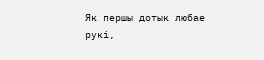Як першы дотык любае рукі,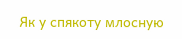Як у спякоту млосную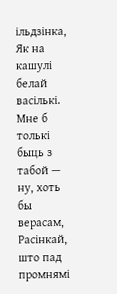ільдзінка,
Як на кашулі белай васількі.
Мне б толькі быць з табой —
ну, хоть бы верасам,
Расінкай,
што пад промнямі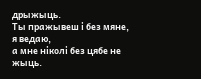дрыжыць.
Ты пражывеш і без мяне,
я ведаю,
а мне ніколі без цябе не жыць.